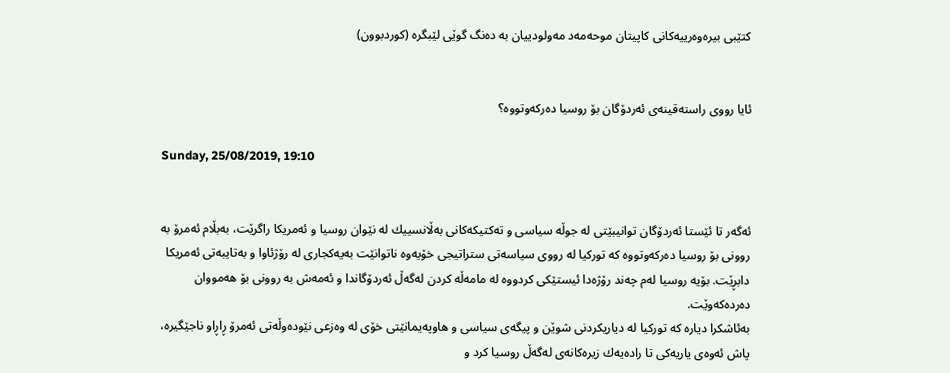کتێبی بیرەوەرییەکانی کاپیتان موحەمەد مەولودییان بە دەنگ گوێی لێبگرە (کوردبوون)


ئایا رووی راسته‌قینه‌ی ئه‌ردۆگان بۆ روسیا ده‌ركه‌وتووه‌؟

Sunday, 25/08/2019, 19:10


ئه‌گه‌ر تا ئێستا ئه‌ردۆگان توانیبێتی له‌ جوڵه‌ سیاسی و ته‌كتیكه‌كانی به‌ڵانسییك له‌ نێوان روسیا و ئه‌مریكا راگرێت، به‌بڵام ئه‌مرۆ به‌ روونی بۆ روسیا ده‌ركه‌وتووه‌ كه‌ توركیا له‌ رووی سیاسه‌تی ستراتیجی خۆیه‌وه‌ ناتوانێت به‌یه‌كجاری له‌ رۆژئاوا و به‌تایبه‌تی ئه‌مریكا دابڕێت. بۆیه‌ روسیا له‌م چه‌ند رۆژه‌دا ئیستێكی كردووه‌ له‌ مامه‌ڵه‌ كردن له‌گه‌ڵ ئه‌ردۆگاندا و ئه‌مه‌ش به‌ روونی بۆ هه‌مووان ده‌رده‌كه‌وێت.
به‌ئاشكرا دیاره‌ كه‌ توركیا له‌ دیاریكردنی شوێن و پیگه‌ی سیاسی و هاوپه‌یمانێتی خۆی له‌ وه‌زعی نێوده‌وڵه‌تی ئه‌مرۆ ڕاڕاو ناجێگیره‌، پاش ئه‌وه‌ی یاریه‌كی تا راده‌یه‌ك زیره‌كانه‌ی له‌گه‌ڵ روسیا كرد و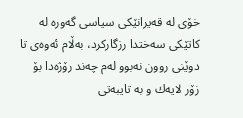خۆی له‌ قه‌یرانێكی سیاسی گه‌وره‌ له‌ كاتێكی سه‌ختدا رزگاركرد، به‌ڵام ئه‌وه‌ی تا دوێنی روون نه‌بوو له‌م چه‌ند رۆژه‌دا بۆ زۆر لایه‌ك و به‌ تایبه‌تی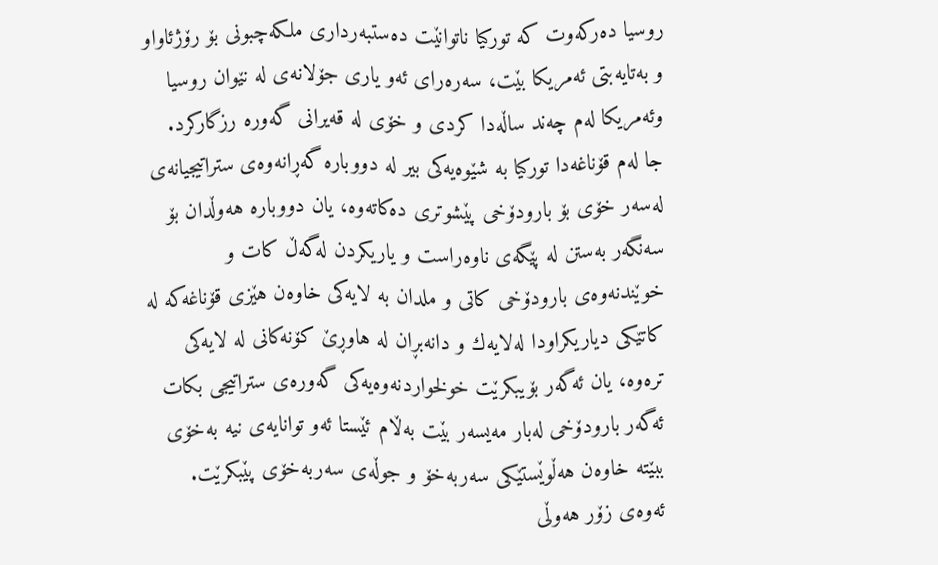روسیا ده‌ركه‌وت كه‌ توركیا ناتوانێت ده‌ستبه‌رداری ملكه‌چبونی بۆ رۆژئاواو و به‌تایه‌بتی ئه‌مریكا بێت، سه‌ره‌رای ئه‌و یاری جۆلانه‌ی له‌ نێوان روسیا وئه‌مریكا له‌م چه‌ند ساڵه‌دا كردی و خۆی له‌ قه‌یرانی گه‌وره‌ رزگاركرد.
جا له‌م قۆناغه‌دا توركیا به‌ شێوه‌یه‌كی بیر له‌ دووباره‌ گه‌ڕانه‌وه‌ی ستراتیجیانه‌ی له‌سه‌ر خۆی بۆ بارودۆخی پێشوتری ده‌كاته‌وه‌، یان دووباره‌ هه‌وڵدان بۆ سه‌نگه‌ر به‌ستن له‌ پێگه‌ی ناوه‌راست و یاریكردن له‌گه‌ڵ كات و خوێندنه‌وه‌ی بارودۆخی كاتی و ملدان به‌ لایه‌كی خاوه‌ن هێزی قۆناغه‌كه‌ له‌ كاتێكی دیاریكراودا له‌لایه‌ك و دانه‌بڕان له‌ هاوڕێ كۆنه‌كانی له‌ لایه‌كی تره‌وه‌، یان ئه‌گه‌ر بۆیبكرێت خولخواردنه‌وه‌یه‌كی گه‌وره‌ی ستراتیجی بكات ئه‌گه‌ر بارودۆخی له‌بار مه‌یسه‌ر بێت به‌ڵام ئێستا ئه‌و توانایه‌ی نیه‌ به‌خۆی ببێته‌ خاوه‌ن هه‌ڵوێستێكی سه‌ربه‌خۆ و جوڵه‌ی سه‌ربه‌خۆی پێبكرێت.
ئه‌وه‌ی زۆر هه‌وڵی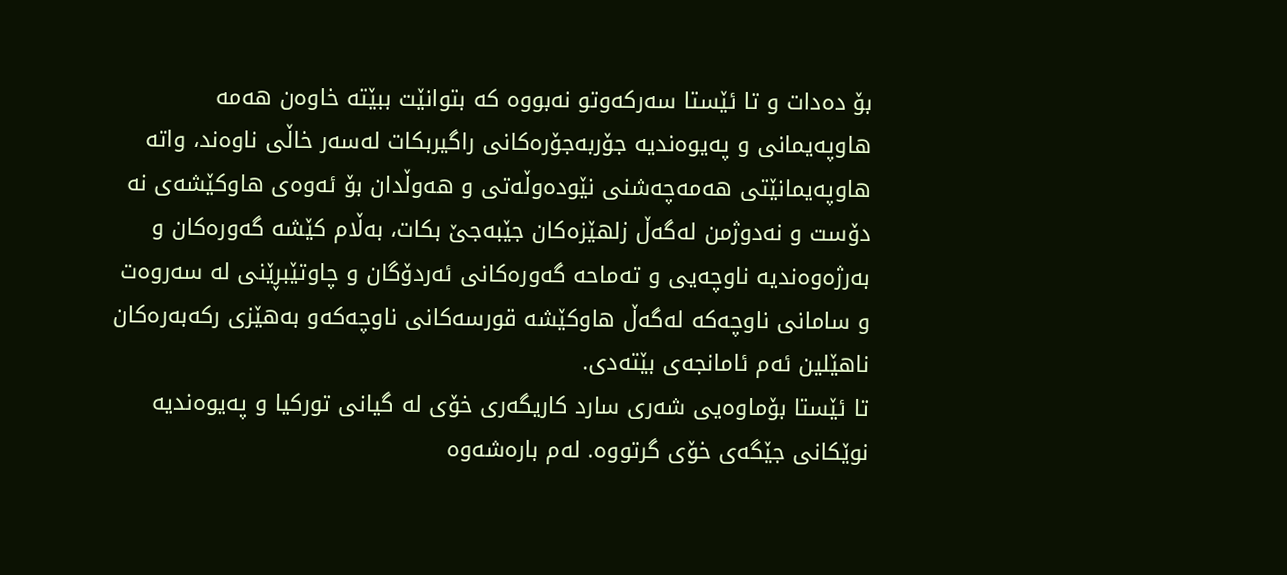بۆ ده‌دات و تا ئێستا سه‌ركه‌وتو نه‌بووه‌ كه‌ بتوانێت ببێته‌ خاوه‌ن هه‌مه‌ هاوپه‌یمانی و په‌یوه‌ندیه‌ جۆربه‌جۆره‌كانی راگیربكات له‌سه‌ر خاڵی ناوه‌ند، واته‌ هاوپه‌یمانێتی هه‌مه‌چه‌شنی نێوده‌وڵه‌تی و هه‌وڵدان بۆ ئه‌وه‌ی هاوكێشه‌ی نه‌ دۆست و نه‌دوژمن له‌گه‌ڵ زلهێزه‌كان جێبه‌جێ بكات، به‌ڵام كێشه‌ گه‌وره‌كان و به‌رژه‌وه‌ندیه‌ ناوچه‌یی و ته‌ماحه‌ گه‌وره‌كانی ئه‌ردۆگان و چاوتێبڕێنی له‌ سه‌روه‌ت و سامانی ناوچه‌كه‌ له‌گه‌ڵ هاوكێشه‌ قورسه‌كانی ناوچه‌كه‌و به‌هێزی ركه‌به‌ره‌كان ناهێلین ئه‌م ئامانجه‌ی بێته‌دی.
تا ئێستا بۆماوه‌یی شه‌ری سارد كاریگه‌ری خۆی له‌ گیانی توركیا و په‌یوه‌ندیه‌ نوێكانی جێگه‌ی خۆی گرتووه‌. له‌م باره‌شه‌وه‌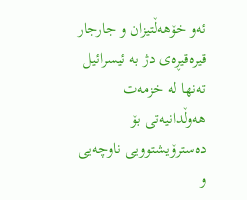ئه‌و خۆهه‌ڵتیزان و جارجار قیره‌قیڕه‌ی دژ به‌ ئیسرائیل ته‌نها له‌ خزمه‌ت هه‌وڵدانیه‌تی بۆ ده‌سترۆیشتوویی ناوچه‌یی و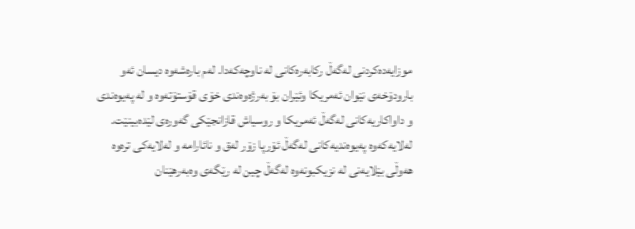موزایه‌ده‌كردنی له‌گه‌ڵ ركابه‌ره‌كانی له‌ ناوچه‌كه‌دا. له‌م باره‌شه‌وه‌ دیسان ئه‌و بارودۆخه‌ی نێوان ئه‌مریكا وئێران بۆ به‌رژه‌وه‌ندی خۆی قۆستۆته‌وه‌ و له‌ په‌یوه‌ندی و داواكاریه‌كانی له‌گه‌ڵ ئه‌مریكا و روسیاش قازانجێكی گه‌وره‌ی لێده‌بینێت.
له‌لایه‌كه‌وه‌ په‌یوه‌ندیه‌كانی له‌گه‌ڵ ئۆرپا زۆر له‌ق و نائارامه‌ و له‌لایه‌كی تره‌وه‌ هه‌وڵی بێلایه‌نی له‌ نزیكبونه‌وه‌ له‌گه‌ڵ چین له‌ رێگه‌ی وه‌به‌رهێنان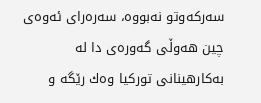سه‌ركه‌وتو نه‌بووه‌، سه‌ره‌رای ئه‌وه‌ی چین هه‌وڵی گه‌وره‌ی دا له‌ به‌كارهینانی توركیا وه‌ك رێگه‌ و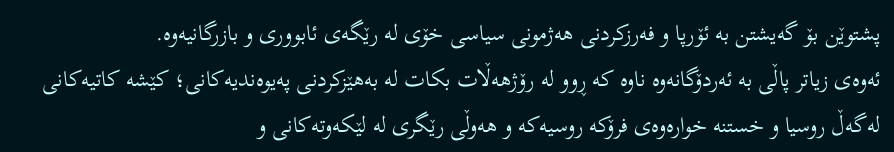پشتوێن بۆ گه‌یشتن به‌ ئۆرپا و فه‌رزكردنی هه‌ژمونی سیاسی خۆی له‌ رێگه‌ی ئابووری و بازرگانیه‌وه‌.
ئه‌وه‌ی زیاتر پاڵی به‌ ئه‌ردۆگانه‌وه‌ ناوه‌ كه‌ ڕوو له‌‌ رۆژهه‌ڵات بكات له‌ به‌هێزكردنی په‌یوه‌ندیه‌كانی؛ كێشه‌ كاتیه‌كانی له‌گه‌ڵ روسیا و خستنه‌ خواره‌وه‌ی فرۆكه‌ روسیه‌كه‌ و هه‌وڵی رێگری له‌ لێكه‌وته‌كانی و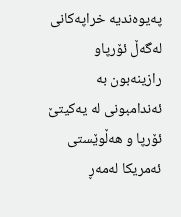په‌یوه‌ندیه‌ خراپه‌كانی له‌گه‌ڵ ئۆرپاو رازینه‌بون به‌ ئه‌ندامبونی له‌ یه‌كیتێ ئۆرپا و هه‌ڵوێستی ئه‌مریكا له‌مه‌ڕ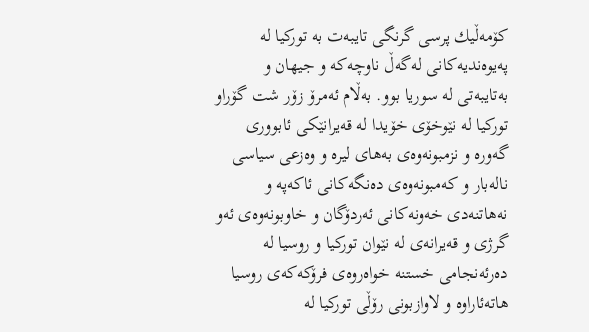كۆمه‌ڵیك پرسی گرنگی تایبه‌ت به‌ توركیا له‌ په‌یوه‌ندیه‌كانی له‌گه‌ڵ ناوچه‌كه‌ و جیهان و به‌تایبه‌تی له‌ سوریا بوو. به‌ڵام ئه‌مرۆ زۆر شت گۆراو توركیا له‌ نێوخۆی خۆیدا له‌ قه‌یرانێكی ئابووری گه‌وره‌ و نزمبونه‌وه‌ی به‌های لیره‌ و وه‌زعی سیاسی ناله‌بار و كه‌مبونه‌وه‌ی ده‌نگه‌كانی ئاكه‌په‌ و نه‌هاتنه‌دی خه‌ونه‌كانی ئه‌ردۆگان و خاوبونه‌وه‌ی ئه‌و گرژی و قه‌یرانه‌ی له‌ نێوان توركیا و روسیا له‌ ده‌رئه‌نجامی خستنه‌ خواه‌روه‌ی فرۆكه‌كه‌ی روسیا هاته‌ئاراوه‌ و لاوازبونی رۆڵی توركیا له‌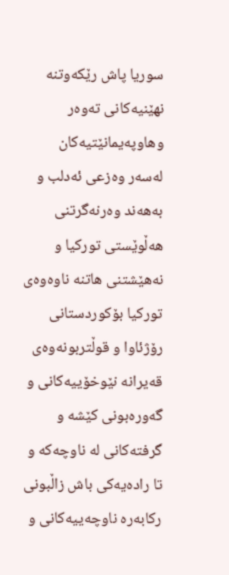سوریا پاش رێكه‌وتنه‌ نهێنیه‌كانی ته‌وه‌ر وهاوپه‌یمانێتیه‌كان له‌سه‌ر وه‌زعی ئه‌دلب و به‌هه‌ند وه‌رنه‌گرتنی هه‌ڵوێستی توركیا و نه‌هێشتنی هاتنه‌ ناوه‌وه‌ی توركیا بۆكوردستانی رۆژئاوا و قوڵتربونه‌وه‌ی قه‌یرانه‌ نێوخۆییه‌كانی و گه‌وره‌بونی كێشه‌ و گرفته‌كانی له‌ ناوچه‌كه‌ و تا راده‌یه‌كی باش زاڵبونی ركابه‌ره‌ ناوچه‌ییه‌كانی و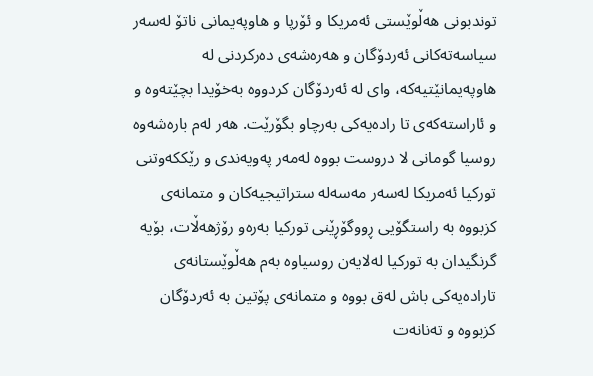توندبونی هه‌ڵوێستی ئه‌مریكا و ئۆرپا و هاوپه‌یمانی ناتۆ له‌سه‌ر سیاسه‌ته‌كانی ئه‌ردۆگان و هه‌ره‌شه‌ی ده‌ركردنی له‌ هاوپه‌یمانێتیه‌كه‌، وای له‌ ئه‌ردۆگان كردووه‌ به‌خۆیدا بچێته‌وه‌ و و ئاراسته‌كه‌ی تا راده‌یه‌كی به‌رچاو بگۆرێت. هه‌ر له‌م باره‌شه‌وه‌ روسیا گومانی لا دروست بووه‌ له‌مه‌ر په‌ویه‌ندی و رێككه‌وتنی توركیا ئه‌مریكا له‌سه‌ر مه‌سه‌له‌ ستراتیجیه‌كان و متمانه‌ی كزبووه‌ به‌ راستگۆیی ڕووگۆڕێنی توركیا به‌ره‌و رۆژهه‌ڵات، بۆیه‌ گرنگیدان به‌ توركیا له‌لایه‌ن روسیاوه‌ به‌م هه‌ڵوێستانه‌ی تاراده‌یه‌كی باش له‌ق بووه‌ و متمانه‌ی پۆتین به‌ ئه‌ردۆگان كزبووه‌ و ته‌نانه‌ت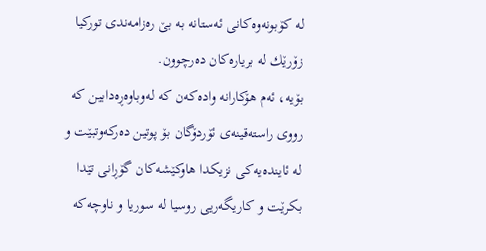له‌ كۆبونه‌وه‌كانی ئه‌ستانه‌ به‌ بێ ره‌زامه‌ندی توركیا زۆرێك له‌ بریاره‌كان ده‌رچوون.
بۆیه‌، ئه‌م هۆكارانه‌ واده‌كه‌ن كه‌ له‌وباوه‌ڕه‌دابین كه‌ رووی راسته‌قینه‌ی ئۆردۆگان بۆ پوتین ده‌ركه‌وتبێت و له‌ ئاینده‌یه‌كی نزیكدا هاوكێشه‌كان گۆڕانی تێدا بكرێت و كاریگه‌ریی روسیا له‌ سوریا و ناوچه‌كه‌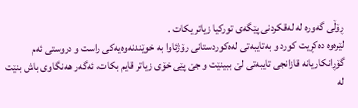ڕۆڵی گه‌وره‌ له‌ له‌قكردنی پێگه‌ی توركیا زیاتر یكات .
لێره‌وه‌ ده‌كڕیت كورد و به‌تایبه‌تی له‌ه‌كوردستانی رۆژئاوا به‌ خوێندنه‌وه‌یه‌كی راست و دروستی ئه‌م گۆڕانكاریانه‌ قازانجی تایبه‌تی لێ ببینێت و جێ پێی خۆی زیاتر قایم بكات، ئه‌گه‌ر هه‌نگاوی باش بنێت له‌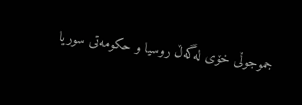جموجوڵی خۆی له‌گه‌ڵ روسیا و حكومه‌تی سوریا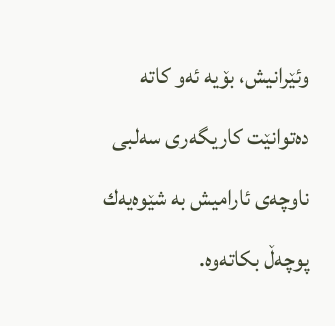وئێرانیش، بۆیه‌ ئه‌و كاته‌ ده‌توانێت كاریگه‌ری سه‌لبی ناوچه‌ی ئارامیش به‌ شێوه‌یه‌ك پوچه‌ڵ بكاته‌وه‌.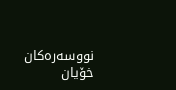نووسەرەکان خۆیان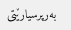بەرپرسیارێتی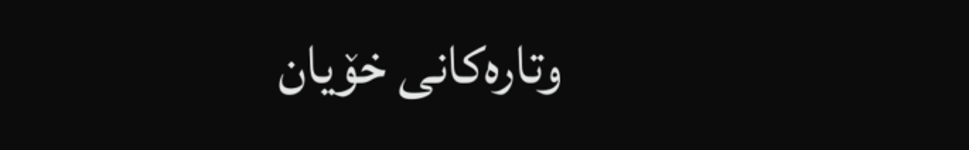وتارەکانی خۆیان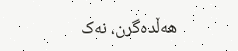هەڵدەگرن، نەک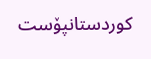کوردستانپۆست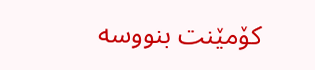کۆمێنت بنووسە